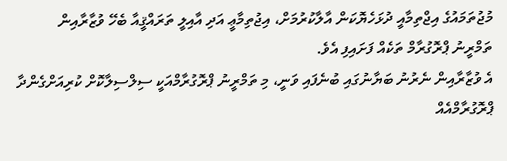މުޖުތަމައުގެ އިޖްތިމާއީ ދުޅަހެޔޮކަން އާލާކުރުމަށް، އިޖުތިމާޢީ އަދި އާއިލީ ތަރައްޤީއާ ބެހޭ ވުޒާރާއިން ތަމްރީނު ޕްރޮގުރާމް ތަކެއް ފަށައިފި އެވެ.
އެ ވުޒާރާއިން ނެރުނު ބަޔާނުގައި ބުނެފައި ވަނީ، މި ތަމްރީނު ޕްރޮގުރާމްއަކީ ސިލްސިލާކޮށް ކުރިއަށްގެންދާ ޕްރޮގުރާމްއެއް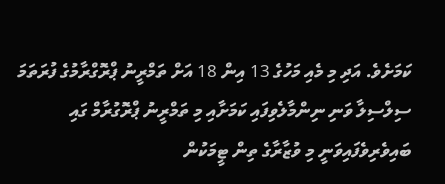ކަމަށެވެ. އަދި މި މެއި މަހުގެ 13 އިން 18 އަށް ތަމްރީނު ޕްރޮގްރާމުގެ ފުރަތަމަ ސިލްސިލާ ވަނި ނިންމާލެވިފައި ކަމަށާއި މި ތަމްރީނު ޕްރޮގުރާމް ގައި ބައިވެރިވެފައިވަނީ މި ވުޒާރާގެ ތިން ޓީމަކުން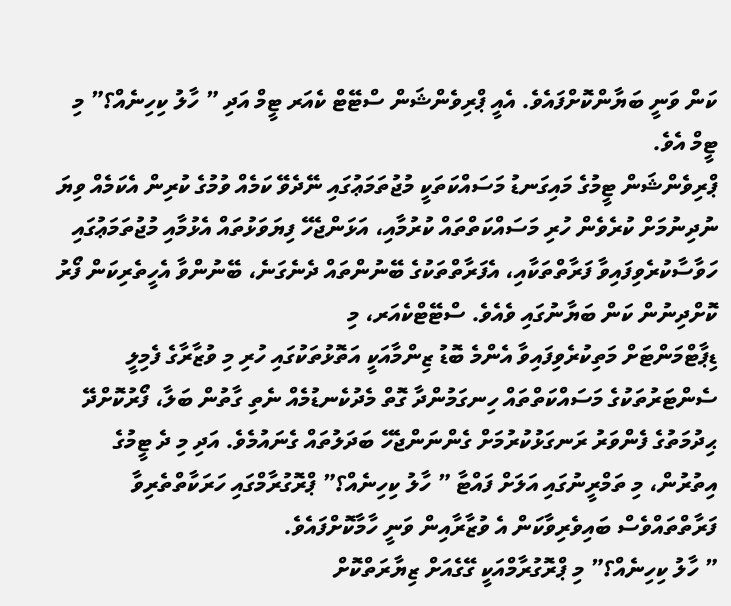ކަން ވަނީ ބަޔާންކޮށްފައެވެ. އެއީ ޕްރިވެންޝަން ސްޓޭޓް ކެއަރ ޓީމް އަދި ” ހާލު ކިހިނެއް؟” މި ޓީމް އެވެ.
ޕްރިވެންޝަން ޓީމުގެ މައިގަނޑު މަސައްކަތަކީ މުޖުތަމަޢުގައި ނޭދެވޭ ކަމެއް ވުމުގެ ކުރިން އެކަމެއް ވިޔަ ނުދިނުމަށް ކުރެވެން ހުރި މަސައްކަތްތައް ކުރުމާއި، އަޅަންޖެހޭ ފިޔަވަޅުތައް އެޅުމާއި މުޖުތަމަޢުގައި ހަވާސާކުރެވިފައިވާ ފަރާތްތަކާއި، އެފަރާތްތަކުގެ ބޭނުންތައް ދެނެގަނެ، ބޭނުންވާ އެހީތެރިކަން ފޯރު ކޮށްދިނުން ކަން ބަޔާނުގައި ވެއެވެ. ސްޓޭޓްކެއަރ، މި
ޑިޕާޓްމަންޓަށް މަތިކުރެވިފައިވާ އެންމެ ބޮޑު ޒިންމާއަކީ އަތޮޅުތަކުގައި ހުރި މި ވުޒާރާގެ ފެމިލީ ސެންޓަރުތަކުގެ މަސައްކަތްތައް ހިނގަމުންދާ ގޮތް މެދުކެނޑުމެއް ނެތި ގާތުން ބަލާ، ފޯރުކޮށްދޭ ޙިދުމަތުގެ ފެންވަރު ރަނގަޅުކުރުމަށް ގެންނަންޖެހޭ ބަދަލުތައް ގެނައުމެވެ. އަދި މި ދެ ޓީމުގެ އިތުރުން، މި ތަމްރީނުގައި އަލަށް ފައްޓާ ” ހާލު ކިހިނެއް؟” ޕްރޮގުރާމްގައި ހަރަކާތްތެރިވާ ފަރާތްތައްވެސް ބައިވެރިވާކަން އެ ވުޒާރާއިން ވަނީ ހާމާކޮށްފައެވެ.
” ހާލު ކިހިނެއް؟” މި ޕްރޮގުރާމްއަކީ ގޭގެއަށް ޒިޔާރަތްކޮށް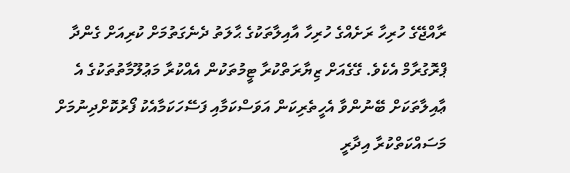ރާއްޖޭގެ ހުރިހާ ރަށެއްގެ ހުރިހާ އާއިލާތަކުގެ ޙާލަތު ދެނެގަތުމަށް ކުރިއަށް ގެންދާ ޕްރޮގުރާމް އެކެވެ. ގޭގެއަށް ޒިޔާރަތްކުރާ ޓީމުތަކުން އެއްކުރާ މަޢުލޫމާތުތަކުގެ އެ ޢާއިލާތަކަށް ބޭނުންވާ އެހީތެރިކަން އަވަސްކަމާއި ފަސޭހަކަމާއެކު ފޯރުކޮށްދިނުމަށް މަސައްކަތްކުރާ އިދާރީ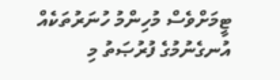ޓީމަށްވެސް މުހިންމު ހުނަރުތަކެއް އުނގެނުމުގެ ފުރުޞަތު މި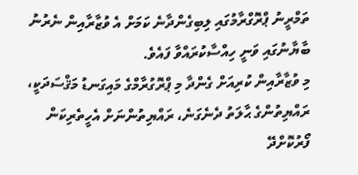ތަމްރީނު ޕްރޮގްރާމުގައި ލިބިގެންދާނެ ކަމަށް އެ ވުޒާރާއިން ނެރުނު ބާޔާނުގައި ވަނީ ހިއްސާކުރައްވާ ފައެވެ.
މި ވުޒާރާއިން ކުރިއަށް ގެންދާ މި ޕްރޮގުރާމްގެ މައިގަނޑު މަޤްސަދަކީ، ރައްޔިތުންގެ ޙާލަތު ދެނެގަނެ، ރައްޔިތުންނަށް އެހީތެރިކަން ފޯރުކޮށްދޭ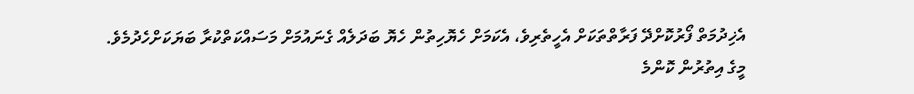އެޚިދުމަތް ފޯރުކޮށްދޭ ފަރާތްތަކަށް އެހީތެރިވެ، އެކަމަށް ހެޔޮހިތުން ހެޔޮ ބަދަލެއް ގެނައުމަށް މަސައްކަތްކުރާ ބަޔަކަށްހެދުމެވެ.
މީގެ އިތުރުން ކޮންމެ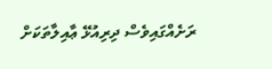ރަށެއްގައިވެސް ދިރިއުޅޭ ޢާއިލާތަކަށް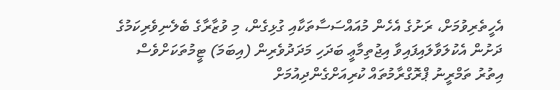އެހީތެރިވުމަށް، ރަށުގެ އެހެން މުއައްސަސާތަކާއި ގުޅިގެން، މި ވުޒާރާގެ ބެލެނިވެރިކަމުގެ ދަށުން އެކުލަވާލައިފައިވާ އިޖުތިމާޢީ ބަދަހި މަދަދުވެރިން (އިބަމަ) ޓީމުތަކަށްވެސް އިތުރު ތަމްރީނު ޕްރޮގްރާމުތައް ކުރިއަށްގެންދިއުމަށް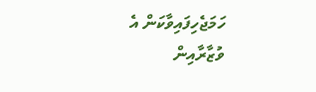ހަމަޖެހިފައިވާކަން އެ ވުޒާރާއިން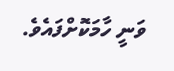ވަނީ ހާމަކޮށްފައެވެ.